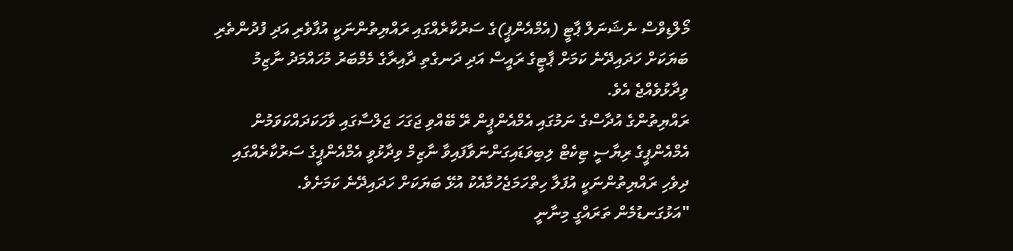މޯލްޑިވްސް ނެޝަނަލް ޕާޓީ (އެމްއެންޕީ)ގެ ސަރުކާރެއްގައި ރައްޔިތުންނަކީ އުފާވެރި އަދި ފުދުންތެރި ބަޔަކަށް ހަދައިދޭނެ ކަމަށް ޕާޓީގެ ރައީސް އަދި ދަނގެތި ދާއިރާގެ މެމްބަރު މުހައްމަދު ނާޒިމު ވިދާޅުވެއްޖެ އެވެ.
ރައްޔިތުންގެ އުދާސްގެ ނަމުގައި އެމްއެންޕީން ރޭ ބޭއްވި ޖަގަހަ ޖަލްސާގައި ވާހަކަދައްކަވަމުން އެމްއެންޕީގެ ރިޔާސީ ޓިކެޓް ލިބިވަޑައިގަންނަވާފައިވާ ނާޒިމް ވިދާޅުވީ އެމްއެންޕީގެ ސަރުކާރެއްގައި ދިވެހި ރައްޔިތުންނަކީ އުފަލާ ހިތްހަމަޖެހުމާއެކު އުޅޭ ބަޔަކަށް ހަދައިދޭނެ ކަމަށެވެ.
"އަޅުގަނޑުމެން ތަރައްގީ މިނާނީ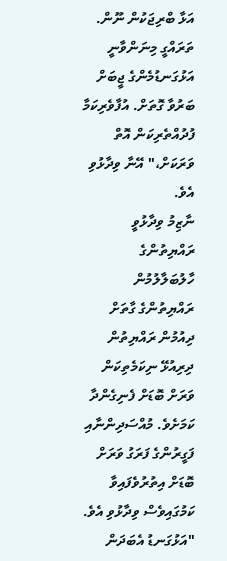އަޅާ ބްރިޖަކުން ނޫން. ތަރައްގީ މިނަންވާނީ އަޅުގަނޑުމެންގެ ޖީބަށް ބަރުވާ ގޮތަށް. އުފާވެރިކަމާ ފުދުއްތެރިކަން އޮތް ވަރަކަށް،" އޭނާ ވިދާޅުވި އެވެ.
ނާޒިމު ވިދާޅުވީ ރައްޔިތުންގެ ހާލުބަލާލުމުން ރައްޔިތުންގެ ގާތަށް ދިއުމުން ރައްޔިތުން ދިރިއުޅޭ ނިކަމެތިކަން ވަރަށް ބޮޑަށް ފެނިގެންދާ ކަމަށެވެ. މުއްސަދިންނާއި ފަގީރުންގެ ފަރަގު ވަރަށް ބޮޑަށް އިތުރުވެފައިވާ ކަމުގައިވެސް ވިދާޅުވި އެވެ.
"އަޅުގަނޑު އެބަދަން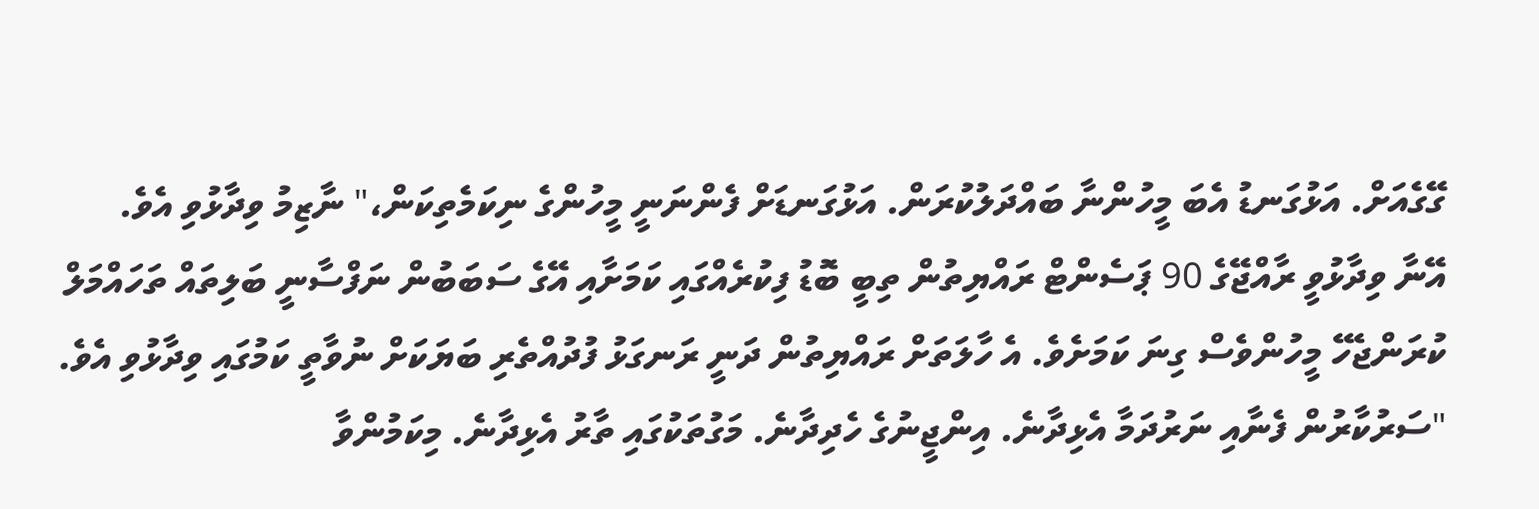ގޭގެއަށް. އަޅުގަނޑު އެބަ މީހުންނާ ބައްދަލުކުރަން. އަޅުގަނޑަށް ފެންނަނީ މީހުންގެ ނިކަމެތިކަން،" ނާޒިމު ވިދާޅުވި އެވެ.
އޭނާ ވިދާޅުވީ ރާއްޖޭގެ 90 ޕަސެންޓް ރައްޔިތުން ތިބީ ބޮޑު ފިކުރެއްގައި ކަމަށާއި އޭގެ ސަބަބުން ނަފްސާނީ ބަލިތައް ތަހައްމަލް ކުރަންޖެހޭ މީހުންވެސް ގިނަ ކަމަށެވެ. އެ ހާލަތަށް ރައްޔިތުން ދަނީ ރަނގަޅު ފުދުއްތެރި ބަޔަކަށް ނުވާތީ ކަމުގައި ވިދާޅުވި އެވެ.
"ސަރުކާރުން ފެނާއި ނަރުދަމާ އެޅިދާނެ. އިންޖީނުގެ ހެދިދާނެ. މަގުތަކުގައި ތާރު އެޅިދާނެ. މިކަމުންވާ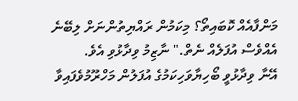މަންފާއެއް ކޮބައިތޯ؟ މިކަމުން ރައްޔިތުންނަށް ލިބޭނެ އެއްވެސް އުފަލެއް ނެތް." ނާޒިމު ވިދާޅުވި އެވެ.
އޭނާ ވިދާޅުވީ ބޯހިޔާވަހިކަމުގެ އުފަލުން މަހްރޫމުވެފައިވާ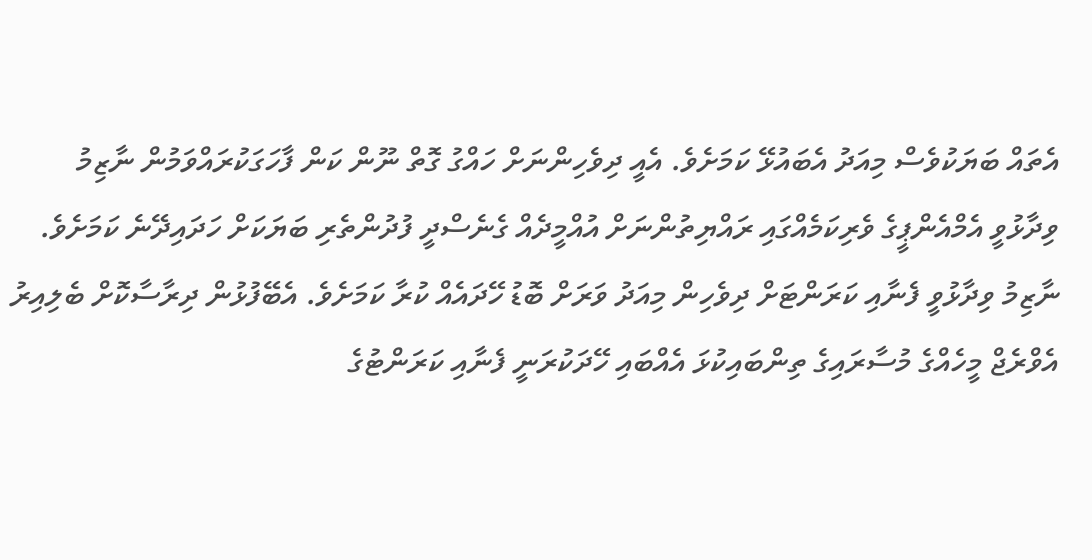އެތައް ބަޔަކުވެސް މިއަދު އެބައުޅޭ ކަމަށެވެ. އެއީ ދިވެހިންނަށް ހައްގު ގޮތް ނޫން ކަން ފާހަގަކުރައްވަމުން ނާޒިމު ވިދާޅުވީ އެމްއެންޕީގެ ވެރިކަމެއްގައި ރައްޔިތުންނަށް އުއްމީދެއް ގެނެސްދީ ފުދުންތެރި ބަޔަކަށް ހަދައިދޭނެ ކަމަށެވެ.
ނާޒިމު ވިދާޅުވީ ފެނާއި ކަރަންޓަށް ދިވެހިން މިއަދު ވަރަށް ބޮޑު ހޭދައެއް ކުރާ ކަމަށެވެ. އެބޭފުޅުން ދިރާސާކޮށް ބެލިއިރު އެވްރެޖް މީހެއްގެ މުސާރައިގެ ތިންބައިކުޅަ އެއްބައި ހޭދަކުރަނީ ފެނާއި ކަރަންޓުގެ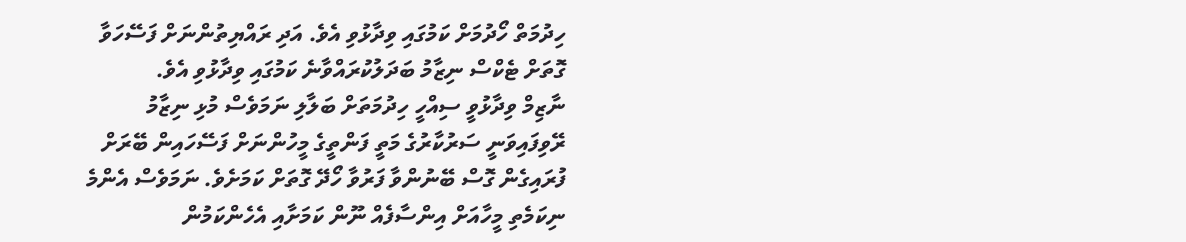ހިދުމަތް ހޯދުމަށް ކަމުގައި ވިދާޅުވި އެވެ. އަދި ރައްޔިތުންނަށް ފަސޭހަވާ ގޮތަށް ޓެކްސް ނިޒާމު ބަދަލުކުރައްވާނެ ކަމުގައި ވިދާޅުވި އެވެ.
ނާޒިމް ވިދާޅުވީ ސިއްހީ ހިދުމަތަށް ބަލާލި ނަމަވެސް މުޅި ނިޒާމު ރޭވިފައިވަނީ ސަރުކާރުގެ މަތީ ފަންތީގެ މީހުންނަށް ފަސޭހައިން ބޭރަށް ފުރައިގެން ގޮސް ބޭނުންވާ ފަރުވާ ހޯދޭ ގޮތަށް ކަމަށެވެ. ނަމަވެސް އެންމެ ނިކަމެތި މީހާއަށް އިންސާފެއް ނޫން ކަމަށާއި އެހެންކަމުން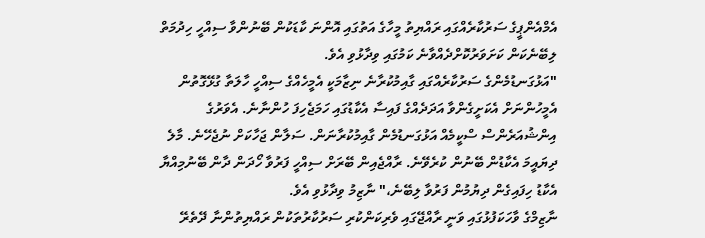އެމްއެންޕީގެ ސަރުކާރެއްގައި ރައްޔިތު މީހާގެ އަތުގައި އޮންނަ ކާޑަކުން ބޭނުންވާ ސިއްހީ ހިދުމަތް ލިބޭނެކަން ކަށަވަރުކޮށްދެއްވާނެ ކަމުގައި ވިދާޅުވި އެވެ.
"އަޅުގަނޑުމެންގެ ސަރުކާރެއްގައި ގާއިމުކުރާނެ ނިޒާމަކީ އެމީހެއްގެ ސިއްހީ ހާލަތާ ގުޅޭގޮތުން އެމީހުންނަށް އެކަށީގެންވާ އަދަދެއްގެ ފައިސާ އެކާޑުގައި ހަމަޖެހިފަ ހުންނާނެ. އެވަރުގެ އިންޝުއަރެންސް ސްކީމެއް އަޅުގަނޑުމެން ގާއިމުކުރާނަން. ސަލާން ޖަހާކަށް ނުޖެހޭނެ. މާލެ ދިޔައީމަ އެކާޑުން ބޭނުން ކުރެވޭނެ. ރާއްޖެއިން ބޭރަށް ސިއްހީ ފަރުވާ ހޯދަން ދާން ބޭނުމިއްޔާ އެކާޑު ހިފައިގެން ދިޔުމުން ފަރުވާ ލިބޭނެ،" ނާޒިމު ވިދާޅުވި އެވެ.
ނާޒިމްގެ ވާހަކަފުޅުގައި ވަނީ ރާއްޖޭގައި ވެރިކަންކުރި ސަރުކާރުތަކުން ރައްޔިތުންނާ ދޭތެރޭ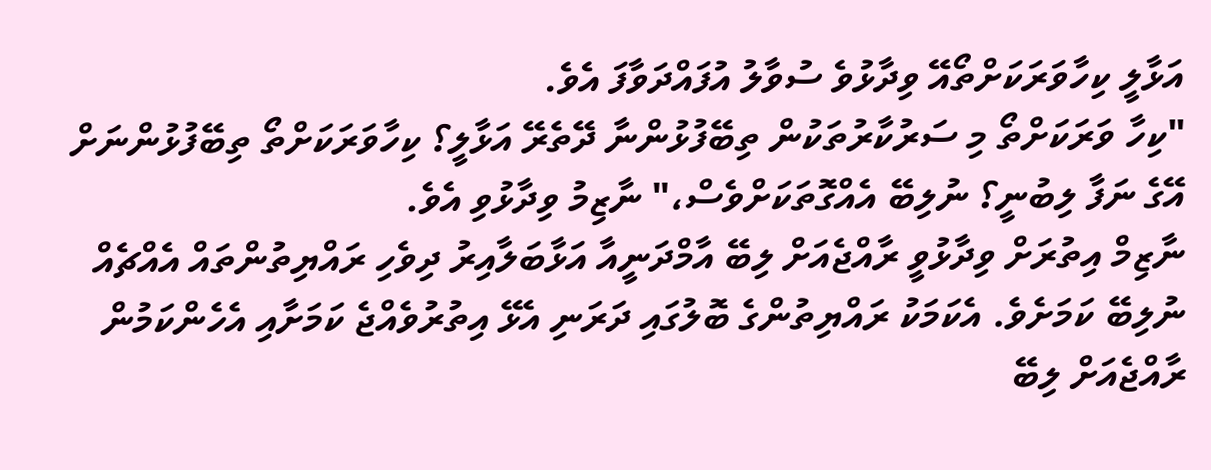އަޅާލީ ކިހާވަރަކަށްތޯއޭ ވިދާޅުވެ ސުވާލު އުފައްދަވާފަ އެވެ.
"ކިހާ ވަރަކަށްތޯ މި ސަރުކާރުތަކުން ތިބޭފުޅުންނާ ދޭތެރޭ އަޅާލީ؟ ކިހާވަރަކަށްތޯ ތިބޭފުޅުންނަށް އޭގެ ނަފާ ލިބުނީ؟ ނުލިބޭ އެއްގޮތަކަށްވެސް،" ނާޒިމު ވިދާޅުވި އެވެ.
ނާޒިމް އިތުރަށް ވިދާޅުވީ ރާއްޖެއަށް ލިބޭ އާމްދަނީއާ އަޅާބަލާއިރު ދިވެހި ރައްޔިތުންތައް އެއްޗެއް ނުލިބޭ ކަމަށެވެ. އެކަމަކު ރައްޔިތުންގެ ބޮލުގައި ދަރަނި އެޅޭ އިތުރުވެއްޖެ ކަމަށާއި އެހެންކަމުން ރާއްޖެއަށް ލިބޭ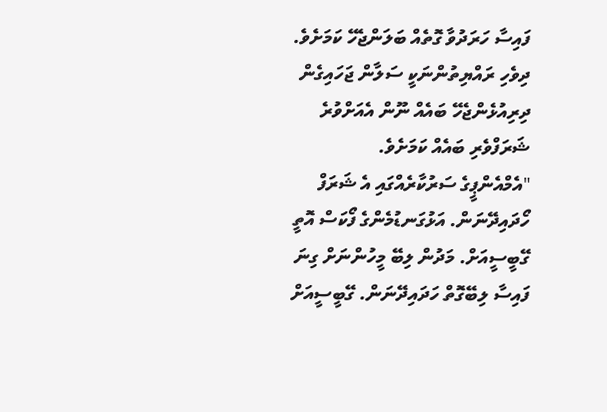ފައިސާ ހަރަދުވާ ގޮތެއް ބަލަންޖެހޭ ކަމަށެވެ. ދިވެހި ރައްޔިތުންނަކީ ސަލާން ޖަހައިގެން ދިރިއުޅެންޖެހޭ ބައެއް ނޫން އެއަށްވުރެ ޝަރަފްވެރި ބައެއް ކަމަށެވެ.
"އެމްއެންޕީގެ ސަރުކާރެއްގައި އެ ޝަރަފް ހޯދައިދޭނަން. އަޅުގަނޑުމެންގެ ފޯކަސް އޮތީ ގޭބީސީއަށް. މަދުން ލިބޭ މީހުންނަށް ގިނަ ފައިސާ ލިބޭގޮތް ހަދައިދޭނަން. ގޭބީސީއަށް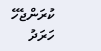ކުރަންޖެހޭ ހަރަދު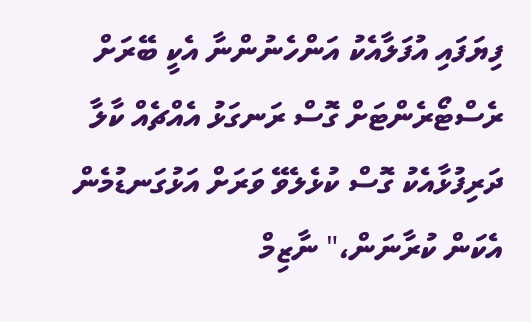ފިޔަފައި އުފަލާއެކު އަންހެނުންނާ އެކީ ބޭރަށް ރެސްޓޯރެންޓަށް ގޮސް ރަނގަޅު އެއްޗެއް ކާލާ ދަރިފުޅާއެކު ގޮސް ކުޅެލެވޭ ވަރަށް އަޅުގަނޑުމެން އެކަން ކުރާނަން،" ނާޒިމް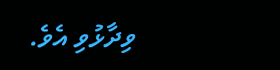ވިދާޅުވި އެވެ.